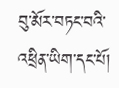བུ་མོར་བཏང་བའི་འཕྲིན་ཡིག་དང་པོ།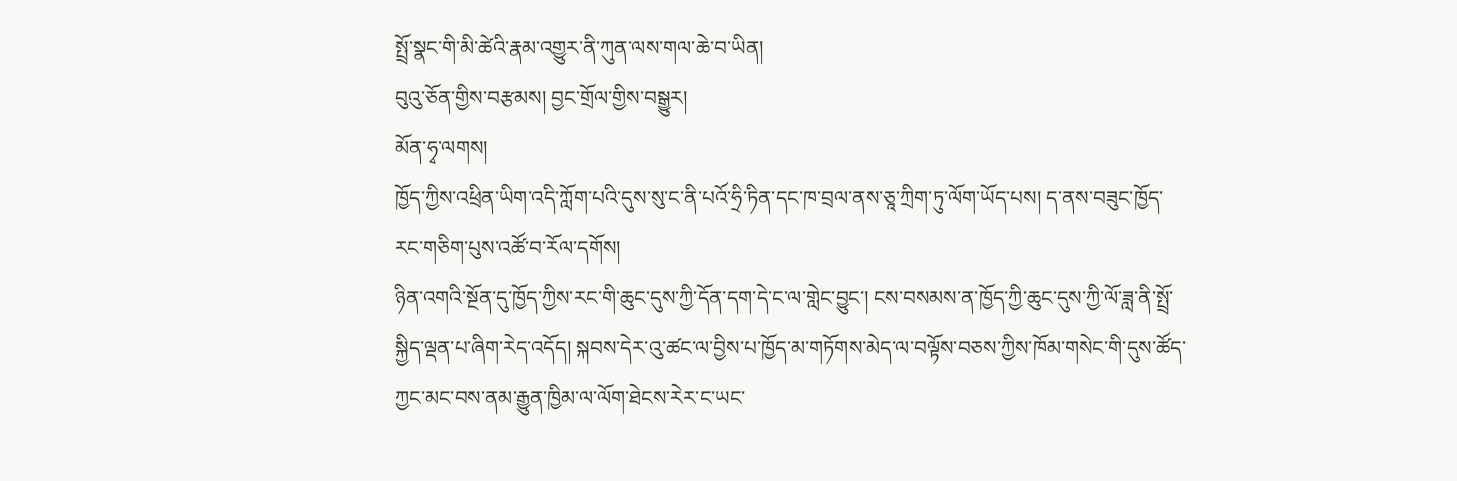སྤྲོ་སྣང་གི་མི་ཚེའི་རྣམ་འགྱུར་ནི་ཀུན་ལས་གལ་ཆེ་བ་ཡིན།
བུའུ་ཅོན་གྱིས་བརྩམས། བྱང་གྲོལ་གྱིས་བསྒྱུར།
མོན་ཧྭ་ལགས།
ཁྱོད་ཀྱིས་འཕྲིན་ཡིག་འདི་ཀློག་པའི་དུས་སུ་ང་ནི་པའོ་ཧྲི་ཏིན་དང་ཁ་བྲལ་ནས་ཅཱ་ཀྲིག་ཏུ་ལོག་ཡོད་པས། ད་ནས་བཟུང་ཁྱོད་རང་གཅིག་པུས་འཚོ་བ་རོལ་དགོས།
ཉིན་འགའི་སྔོན་དུ་ཁྱོད་ཀྱིས་རང་གི་ཆུང་དུས་ཀྱི་དོན་དག་དེ་ང་ལ་གླེང་བྱུང་། ངས་བསམས་ན་ཁྱོད་ཀྱི་ཆུང་དུས་ཀྱི་ལོ་ཟླ་ནི་སྤྲོ་སྐྱིད་ལྡན་པ་ཞིག་རེད་འདོད། སྐབས་དེར་འུ་ཚང་ལ་བྱིས་པ་ཁྱོད་མ་གཏོགས་མེད་ལ་བལྟོས་བཅས་ཀྱིས་ཁོམ་གསེང་གི་དུས་ཚོད་ཀྱང་མང་བས་ནམ་རྒྱུན་ཁྱིམ་ལ་ལོག་ཐེངས་རེར་ང་ཡང་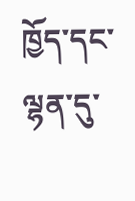ཁྱོད་དང་ལྷན་དུ་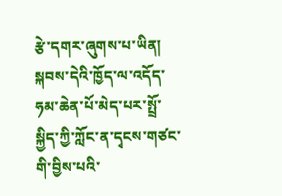རྩེ་དགར་ཞུགས་པ་ཡིན། སྐབས་དེའི་ཁྱོད་ལ་འདོད་ཧམ་ཆེན་པོ་མེད་པར་སྤྲོ་སྐྱིད་ཀྱི་ཀློང་ན་དྭངས་གཙང་གི་བྱིས་པའི་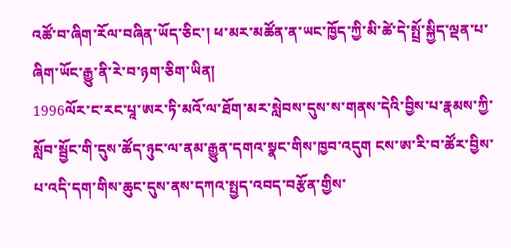འཚོ་བ་ཞིག་རོལ་བཞིན་ཡོད་ཅིང་། ཕ་མར་མཚོན་ན་ཡང་ཁྱོད་ཀྱི་མི་ཚེ་དེ་སྤྲོ་སྐྱིད་ལྡན་པ་ཞིག་ཡོང་རྒྱུ་ནི་རེ་བ་ཉག་ཅིག་ཡིན།
1996ལོར་ང་རང་པཱ་ཨར་ཏི་མའོ་ལ་ཐོག་མར་སླེབས་དུས་ས་གནས་དེའི་བྱིས་པ་རྣམས་ཀྱི་སློབ་སྦྱོང་གི་དུས་ཚོད་ཉུང་ལ་ནམ་རྒྱུན་དགའ་སྣང་གིས་ཁྱབ་འདུག ངས་ཨ་རི་བ་ཚོར་བྱིས་པ་འདི་དག་གིས་ཆུང་དུས་ནས་དཀའ་སྤྱད་འབད་བརྩོན་གྱིས་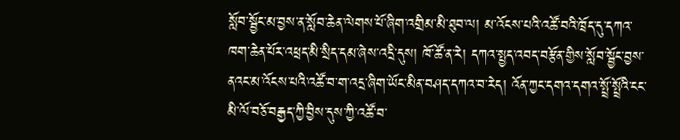སློབ་སྦྱོང་མ་བྱས་ན་སློབ་ཆེན་ལེགས་པོ་ཞིག་འགྲིམ་མི་ཐུབ་ལ། མ་འོངས་པའི་འཚོ་བའི་ཁྲོད་དུ་དཀའ་ཁག་ཆེན་པོར་འཕྲད་མི་སྲིད་དམ་ཞེས་འདྲི་དུས། ཁོ་ཚོ་ན་རེ། དཀའ་སྤྱད་འབད་བརྩོན་གྱིས་སློབ་སྦྱོང་བྱས་ནའང་མ་འོངས་པའི་འཚོ་བ་ག་འདྲ་ཞིག་ཡོང་མིན་བཤད་དཀའ་བ་རེད། འོན་ཀྱང་དགའ་དགའ་སྤྲོ་སྤྲོའི་ངང་མི་ལོ་བཅོ་བརྒྱད་ཀྱི་བྱིས་དུས་ཀྱི་འཚོ་བ་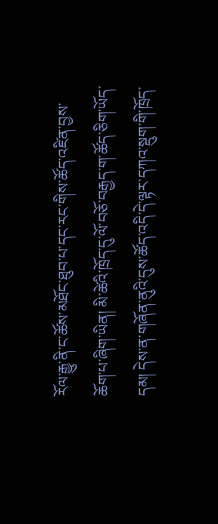རོལ་རྒྱུ་ནི་ང་ཚོས་མཐོང་ཐུབ་པ་དང་རང་གིས་ཚོད་འཛིན་བྱས་ཆོག་པ་ཞིག་ཡིན། མི་ཚེའི་ཁྲོད་དུ་ལོ་བཅོ་བརྒྱད་ག་ཚོད་ཅིག་ཡོད་དམ། དེས་ན་གཞོན་ནུའི་དུས་ཚོད་འདི་དེ་ལྟར་དཀའ་སྡུག་གི་ཁྲོད་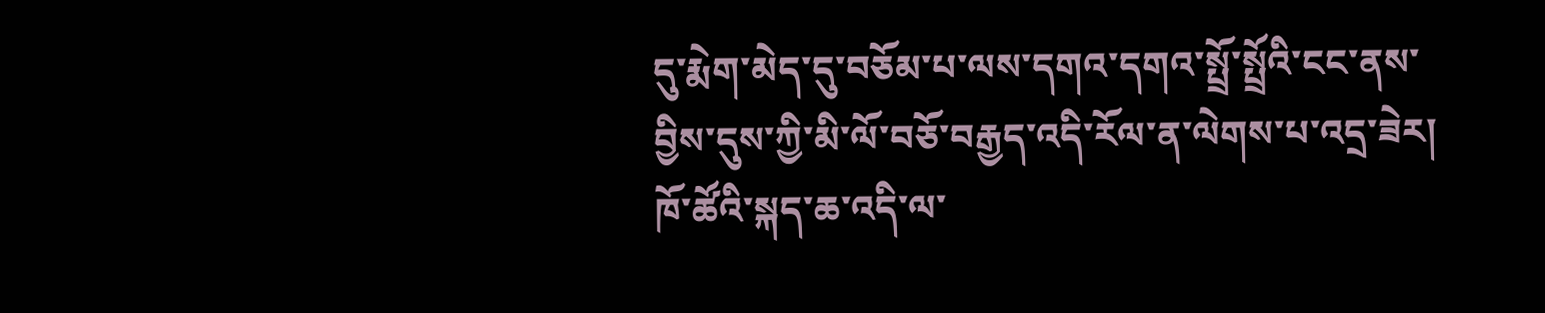དུ་རྨེག་མེད་དུ་བཅོམ་པ་ལས་དགའ་དགའ་སྤྲོ་སྤྲོའི་ངང་ནས་བྱིས་དུས་ཀྱི་མི་ལོ་བཅོ་བརྒྱད་འདི་རོལ་ན་ལེགས་པ་འདྲ་ཟེར། ཁོ་ཚོའི་སྐད་ཆ་འདི་ལ་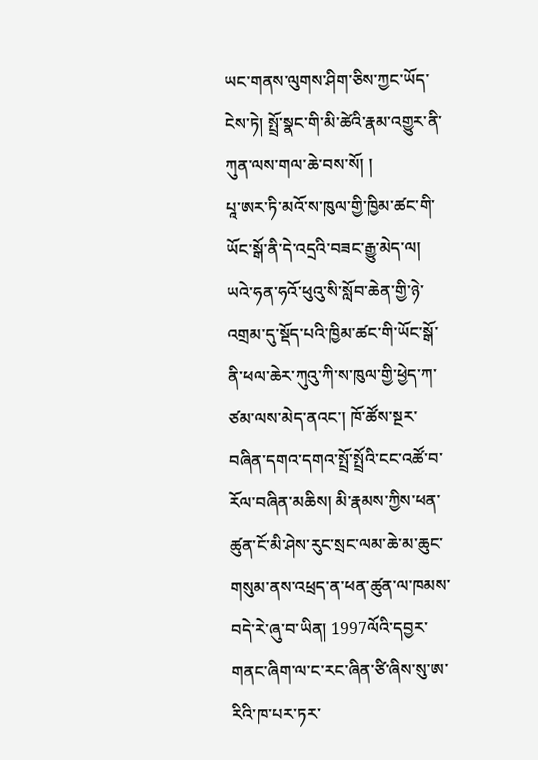ཡང་གནས་ལུགས་ཤིག་ཅིས་ཀྱང་ཡོད་ངེས་ཏེ། སྤྲོ་སྣང་གི་མི་ཚེའི་རྣམ་འགྱུར་ནི་ཀུན་ལས་གལ་ཆེ་བས་སོ། །
པཱ་ཨར་ཏི་མའོ་ས་ཁུལ་གྱི་ཁྱིམ་ཚང་གི་ཡོང་སྒོ་ནི་དེ་འདྲའི་བཟང་རྒྱུ་མེད་ལ། ཡའེ་ཧན་ཧའོ་ཕུའུ་སི་སློབ་ཆེན་གྱི་ཉེ་འགྲམ་དུ་སྡོད་པའི་ཁྱིམ་ཚང་གི་ཡོང་སྒོ་ནི་ཕལ་ཆེར་ཀུའུ་ཀི་ས་ཁུལ་གྱི་ཕྱེད་ཀ་ཙམ་ལས་མེད་ནའང་། ཁོ་ཚོས་སྔར་བཞིན་དགའ་དགའ་སྤྲོ་སྤྲོའི་ངང་འཚོ་བ་རོལ་བཞིན་མཆིས། མི་རྣམས་ཀྱིས་ཕན་ཚུན་ངོ་མི་ཤེས་རུང་སྲང་ལམ་ཆེ་མ་ཆུང་གསུམ་ནས་འཕྲད་ན་ཕན་ཚུན་ལ་ཁམས་བདེ་རེ་ཞུ་བ་ཡིན། 1997ལོའི་དབྱར་གནང་ཞིག་ལ་ང་རང་ཞིན་ཙི་ཞིས་སུ་ཨ་རིའི་ཁ་པར་ཏར་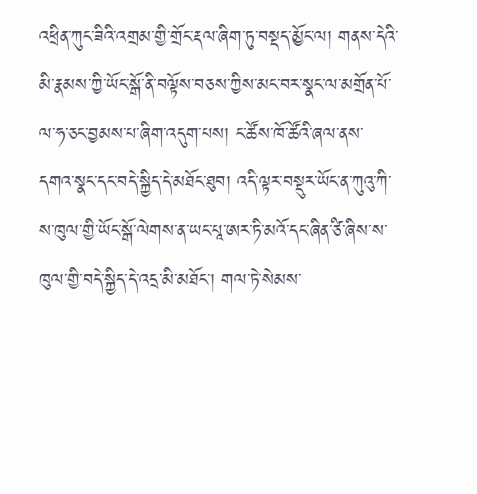འཕྲིན་ཀུང་ཟིའི་འགྲམ་གྱི་གྲོང་རྡལ་ཞིག་ཏུ་བསྡད་མྱོང་ལ། གནས་དེའི་མི་རྣམས་ཀྱི་ཡོང་སྒོ་ནི་བལྟོས་བཅས་ཀྱིས་མང་བར་སྣང་ལ་མགྲོན་པོ་ལ་ཧ་ཅང་བྱམས་པ་ཞིག་འདུག་པས། ང་ཚོས་ཁོ་ཚོའི་ཞལ་ནས་དགའ་སྣང་དང་བདེ་སྐྱིད་དེ་མཐོང་ཐུབ། འདི་ལྟར་བསྡུར་ཡོང་ན་ཀུའུ་ཀི་ས་ཁུལ་གྱི་ཡོང་སྒོ་ལེགས་ན་ཡང་པཱ་ཨར་ཏི་མའོ་དང་ཞིན་ཙི་ཞིས་ས་ཁུལ་གྱི་བདེ་སྐྱིད་དེ་འདྲ་མི་མཐོང་། གལ་ཏེ་སེམས་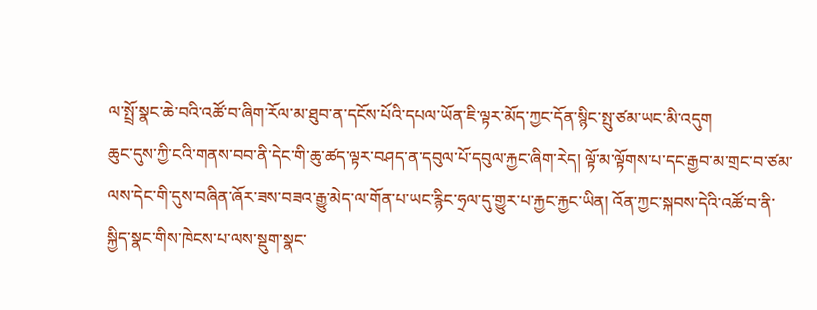ལ་སྤྲོ་སྣང་ཆེ་བའི་འཚོ་བ་ཞིག་རོལ་མ་ཐུབ་ན་དངོས་པོའི་དཔལ་ཡོན་ཇི་ལྟར་མོད་ཀྱང་དོན་སྙིང་སྤུ་ཙམ་ཡང་མི་འདུག
ཆུང་དུས་ཀྱི་ངའི་གནས་བབ་ནི་དེང་གི་ཆུ་ཚད་ལྟར་བཤད་ན་དབུལ་པོ་དབུལ་རྐྱང་ཞིག་རེད། ལྟོ་མ་ལྟོགས་པ་དང་རྒྱབ་མ་གྲང་བ་ཙམ་ལས་དེང་གི་དུས་བཞིན་ཞོར་ཟས་བཟའ་རྒྱུ་མེད་ལ་གོན་པ་ཡང་རྙིང་ཧྲལ་དུ་གྱུར་པ་རྐྱང་རྐྱང་ཡིན། འོན་ཀྱང་སྐབས་དེའི་འཚོ་བ་ནི་སྐྱིད་སྣང་གིས་ཁེངས་པ་ལས་སྡུག་སྣང་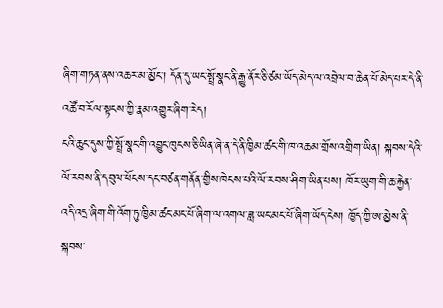ཞིག་གཏན་ནས་འཆར་མ་མྱོང་། དོན་དུ་ཡང་སྤྲོ་སྣང་ནི་རྒྱུ་ནོར་ཅི་ཙམ་ཡོད་མེད་ལ་འབྲེལ་བ་ཆེན་པོ་མེད་པར་དེ་ནི་འཚོ་བ་རོལ་སྟངས་ཀྱི་རྣམ་འགྱུར་ཞིག་རེད།
ངའི་ཆུང་དུས་ཀྱི་སྤྲོ་སྣང་གི་འབྱུང་ཁུངས་ཅི་ཡིན་ཞེ་ན་དེ་ནི་ཁྱིམ་ཚང་གི་ཁ་འཆམ་གྲོས་འགྲིག་ཡིན། སྐབས་དེའི་ལོ་རབས་ནི་དབུལ་ཕོངས་དང་བཙན་གནོན་གྱིས་ཁེངས་པའི་ལོ་རབས་ཤིག་ཡིན་པས། ཁོར་ཡུག་གི་ཆ་རྐྱེན་འདི་འདྲ་ཞིག་གི་འོག་ཏུ་ཁྱིམ་ཚང་མང་པོ་ཞིག་ལ་འགལ་ཟླ་ཡང་མང་པོ་ཞིག་ཡོད་ངེས། ཁྱོད་ཀྱི་ཨ་མྱེས་ནི་སྐབས་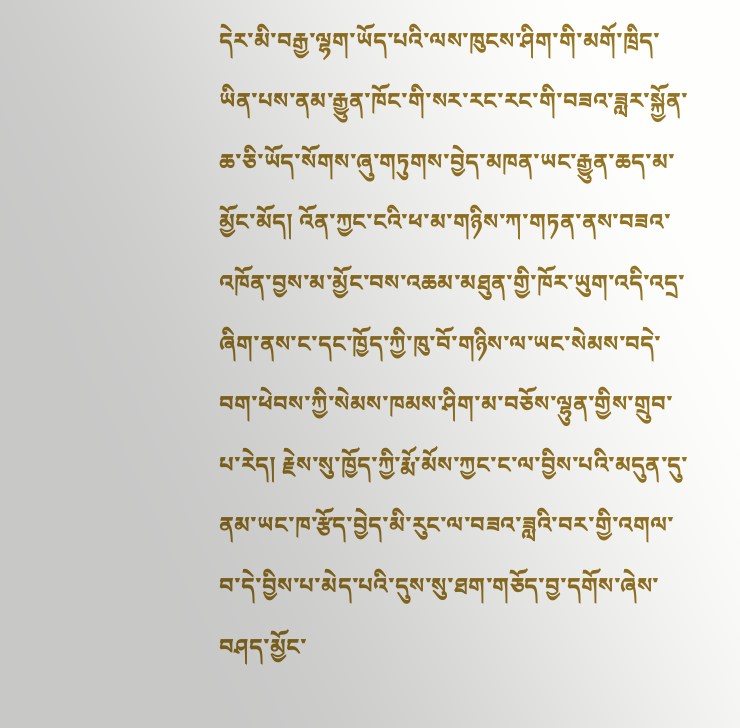དེར་མི་བརྒྱ་ལྷག་ཡོད་པའི་ལས་ཁུངས་ཤིག་གི་མགོ་ཁྲིད་ཡིན་པས་ནམ་རྒྱུན་ཁོང་གི་སར་རང་རང་གི་བཟའ་ཟླར་སྐྱོན་ཆ་ཅི་ཡོད་སོགས་ཞུ་གཏུགས་བྱེད་མཁན་ཡང་རྒྱུན་ཆད་མ་མྱོང་མོད། འོན་ཀྱང་ངའི་ཕ་མ་གཉིས་ཀ་གཏན་ནས་བཟའ་འཁོན་བྱས་མ་མྱོང་བས་འཆམ་མཐུན་གྱི་ཁོར་ཡུག་འདི་འདྲ་ཞིག་ནས་ང་དང་ཁྱོད་ཀྱི་ཁུ་བོ་གཉིས་ལ་ཡང་སེམས་བདེ་བག་ཕེབས་ཀྱི་སེམས་ཁམས་ཤིག་མ་བཅོས་ལྷུན་གྱིས་གྲུབ་པ་རེད། རྗེས་སུ་ཁྱོད་ཀྱི་རྨོ་མོས་ཀྱང་ང་ལ་བྱིས་པའི་མདུན་དུ་ནམ་ཡང་ཁ་རྩོད་བྱེད་མི་རུང་ལ་བཟའ་ཟླའི་བར་གྱི་འགལ་བ་དེ་བྱིས་པ་མེད་པའི་དུས་སུ་ཐག་གཅོད་བྱ་དགོས་ཞེས་བཤད་མྱོང་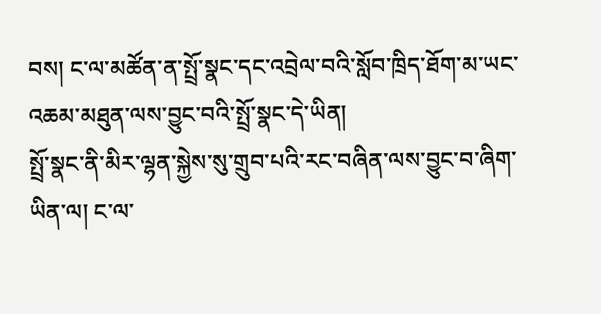བས། ང་ལ་མཚོན་ན་སྤྲོ་སྣང་དང་འབྲེལ་བའི་སློབ་ཁྲིད་ཐོག་མ་ཡང་འཆམ་མཐུན་ལས་བྱུང་བའི་སྤྲོ་སྣང་དེ་ཡིན།
སྤྲོ་སྣང་ནི་མིར་ལྷན་སྐྱེས་སུ་གྲུབ་པའི་རང་བཞིན་ལས་བྱུང་བ་ཞིག་ཡིན་ལ། ང་ལ་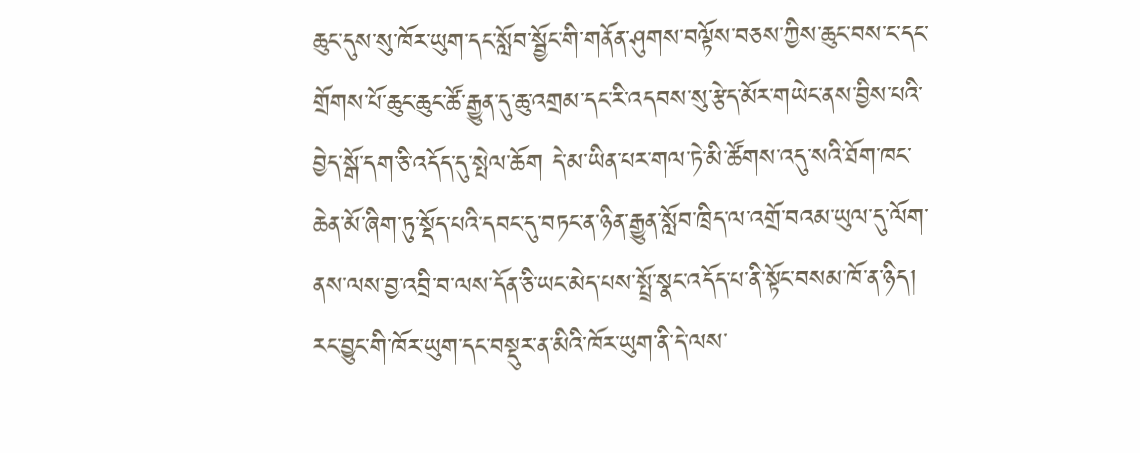ཆུང་དུས་སུ་ཁོར་ཡུག་དང་སློབ་སྦྱོང་གི་གནོན་ཤུགས་བལྟོས་བཅས་ཀྱིས་ཆུང་བས་ང་དང་གྲོགས་པོ་ཆུང་ཆུང་ཚོ་རྒྱུན་དུ་ཆུ་འགྲམ་དང་རི་འདབས་སུ་རྩེད་མོར་གཡེང་ནས་བྱིས་པའི་བྱེད་སྒོ་དག་ཅི་འདོད་དུ་སྤེལ་ཆོག དེ་མ་ཡིན་པར་གལ་ཏེ་མི་ཚོགས་འདུ་སའི་ཐོག་ཁང་ཆེན་མོ་ཞིག་ཏུ་སྡོད་པའི་དབང་དུ་བཏང་ན་ཉིན་རྒྱུན་སློབ་ཁྲིད་ལ་འགྲོ་བའམ་ཡུལ་དུ་ལོག་ནས་ལས་བྱ་འབྲི་བ་ལས་དོན་ཅི་ཡང་མེད་པས་སྤྲོ་སྣང་འདོད་པ་ནི་སྟོང་བསམ་ཁོ་ན་ཉིད།
རང་བྱུང་གི་ཁོར་ཡུག་དང་བསྡུར་ན་མིའི་ཁོར་ཡུག་ནི་དེ་ལས་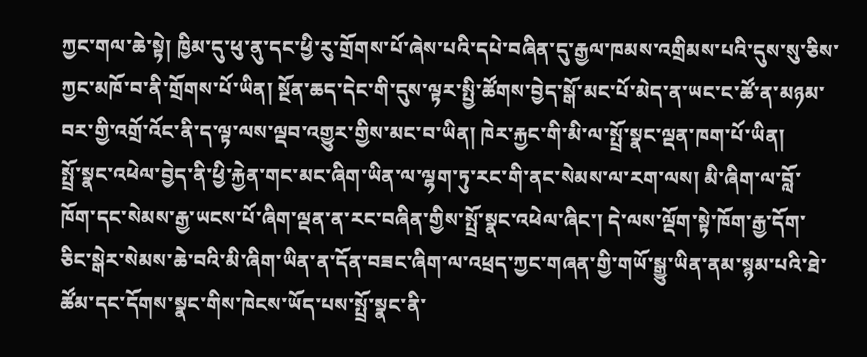ཀྱང་གལ་ཆེ་སྟེ། ཁྱིམ་དུ་ཕུ་ནུ་དང་ཕྱི་རུ་གྲོགས་པོ་ཞེས་པའི་དཔེ་བཞིན་དུ་རྒྱལ་ཁམས་འགྲིམས་པའི་དུས་སུ་ཅིས་ཀྱང་མཁོ་བ་ནི་གྲོགས་པོ་ཡིན། སྔོན་ཆད་དེང་གི་དུས་ལྟར་སྤྱི་ཚོགས་བྱེད་སྒོ་མང་པོ་མེད་ན་ཡང་ང་ཚོ་ན་མཉམ་བར་གྱི་འགྲོ་འོང་ནི་ད་ལྟ་ལས་ལྡབ་འགྱུར་གྱིས་མང་བ་ཡིན། ཁེར་རྐྱང་གི་མི་ལ་སྤྲོ་སྣང་ལྡན་ཁག་པོ་ཡིན།
སྤྲོ་སྣང་འཕེལ་བྱེད་ནི་ཕྱི་རྐྱེན་གང་མང་ཞིག་ཡིན་ལ་ལྷག་ཏུ་རང་གི་ནང་སེམས་ལ་རག་ལས། མི་ཞིག་ལ་བློ་ཁོག་དང་སེམས་རྒྱ་ཡངས་པོ་ཞིག་ལྡན་ན་རང་བཞིན་གྱིས་སྤྲོ་སྣང་འཕེལ་ཞིང་། དེ་ལས་ལྡོག་སྟེ་ཁོག་རྒྱ་དོག་ཅིང་སྒེར་སེམས་ཆེ་བའི་མི་ཞིག་ཡིན་ན་དོན་བཟང་ཞིག་ལ་འཕྲད་ཀྱང་གཞན་གྱི་གཡོ་སྒྱུ་ཡིན་ནམ་སྙམ་པའི་ཐེ་ཚོམ་དང་དོགས་སྣང་གིས་ཁེངས་ཡོད་པས་སྤྲོ་སྣང་ནི་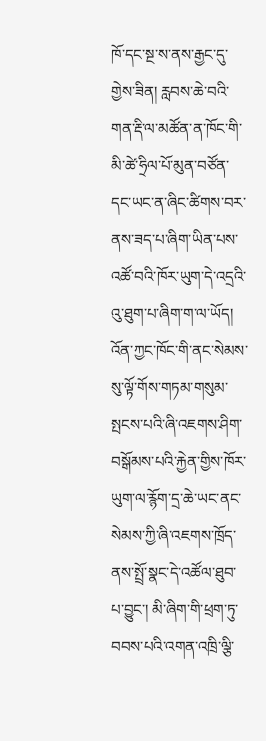ཁོ་དང་སྔ་ས་ནས་རྒྱང་དུ་གྱེས་ཟིན། རླབས་ཆེ་བའི་གན་རྡི་ལ་མཚོན་ན་ཁོང་གི་མི་ཚེ་ཧྲིལ་པོ་མུན་བཙོན་དང་ཡང་ན་ཞིང་ཚིགས་བར་ནས་ཟད་པ་ཞིག་ཡིན་པས་འཚོ་བའི་ཁོར་ཡུག་དེ་འདྲའི་འུ་ཐུག་པ་ཞིག་ག་ལ་ཡོད། འོན་ཀྱང་ཁོང་གི་ནང་སེམས་སུ་ལྟོ་གོས་གཏམ་གསུམ་སྤངས་པའི་ཞི་འཇགས་ཤིག་བསྒོམས་པའི་རྐྱེན་གྱིས་ཁོར་ཡུག་ལ་རྙོག་དྲ་ཆེ་ཡང་ནང་སེམས་ཀྱི་ཞི་འཇགས་ཁྲོད་ནས་སྤྲོ་སྣང་དེ་འཚོལ་ཐུབ་པ་བྱུང་། མི་ཞིག་གི་ཕྲག་ཏུ་བབས་པའི་འགན་འཁྲི་ལྕི་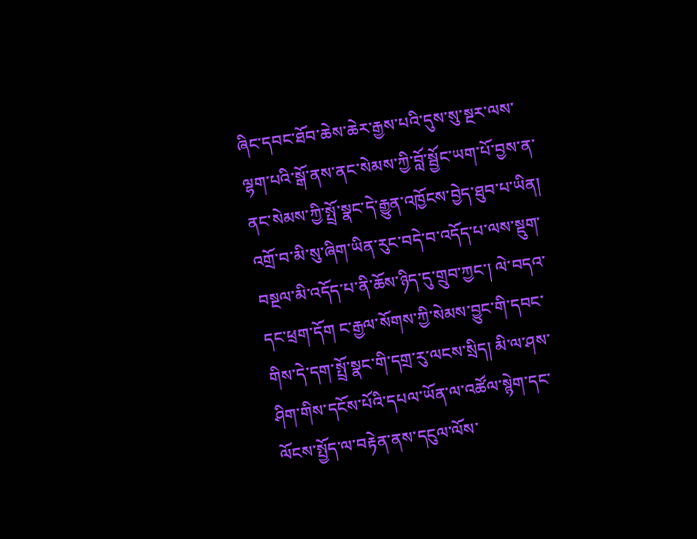ཞིང་དབང་ཐོབ་ཆེས་ཆེར་རྒྱས་པའི་དུས་སུ་སྔར་ལས་ལྷག་པའི་སྒོ་ནས་ནང་སེམས་ཀྱི་བློ་སྦྱོང་ཡག་པོ་བྱས་ན་ནང་སེམས་ཀྱི་སྤྲོ་སྣང་དེ་རྒྱུན་འཁྱོངས་བྱེད་ཐུབ་པ་ཡིན།
འགྲོ་བ་མི་སུ་ཞིག་ཡིན་རུང་བདེ་བ་འདོད་པ་ལས་སྡུག་བསྔལ་མི་འདོད་པ་ནི་ཆོས་ཉིད་དུ་གྲུབ་ཀྱང་། ལེ་བདའ་དང་ཕྲག་དོག ང་རྒྱལ་སོགས་ཀྱི་སེམས་བྱུང་གི་དབང་གིས་དེ་དག་སྤྲོ་སྣང་གི་དགྲ་རུ་ལངས་སྲིད། མི་ལ་ཤས་ཤིག་གིས་དངོས་པོའི་དཔལ་ཡོན་ལ་འཚོལ་སྙེག་དང་ལོངས་སྤྱོད་ལ་བརྟེན་ནས་དངུལ་ལོས་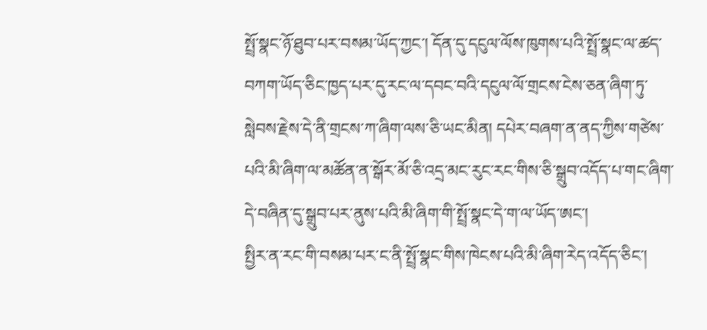སྤྲོ་སྣང་ཉོ་ཐུབ་པར་བསམ་ཡོད་ཀྱང་། དོན་དུ་དངུལ་ལོས་ཁུགས་པའི་སྤྲོ་སྣང་ལ་ཚད་བཀག་ཡོད་ཅིང་ཁྱད་པར་དུ་རང་ལ་དབང་བའི་དངུལ་ལོ་གྲངས་ངེས་ཅན་ཞིག་ཏུ་སླེབས་རྗེས་དེ་ནི་གྲངས་ཀ་ཞིག་ལས་ཅི་ཡང་མིན། དཔེར་བཞག་ན་ནད་ཀྱིས་གཙེས་པའི་མི་ཞིག་ལ་མཚོན་ན་སྒོར་མོ་ཅི་འདྲ་མང་རུང་རང་གིས་ཅི་སྒྲུབ་འདོད་པ་གང་ཞིག་དེ་བཞིན་དུ་སྒྲུབ་པར་ནུས་པའི་མི་ཞིག་གི་སྤྲོ་སྣང་དེ་ག་ལ་ཡོད་ཨང་།
སྤྱིར་ན་རང་གི་བསམ་པར་ང་ནི་སྤྲོ་སྣང་གིས་ཁེངས་པའི་མི་ཞིག་རེད་འདོད་ཅིང་།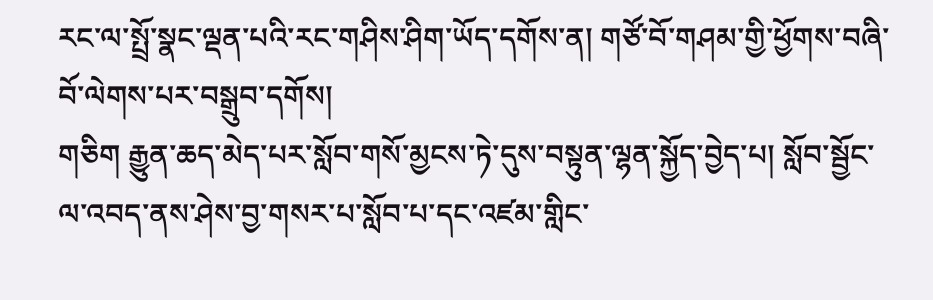རང་ལ་སྤྲོ་སྣང་ལྡན་པའི་རང་གཤིས་ཤིག་ཡོད་དགོས་ན། གཙོ་བོ་གཤམ་གྱི་ཕྱོགས་བཞི་བོ་ལེགས་པར་བསྒྲུབ་དགོས།
གཅིག རྒྱུན་ཆད་མེད་པར་སློབ་གསོ་མྱངས་ཏེ་དུས་བསྟུན་ལྷན་སྐྱོད་བྱེད་པ། སློབ་སྦྱོང་ལ་འབད་ནས་ཤེས་བྱ་གསར་པ་སློབ་པ་དང་འཛམ་གླིང་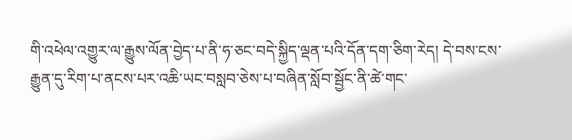གི་འཕེལ་འགྱུར་ལ་རྒྱུས་ལོན་བྱེད་པ་ནི་ཧ་ཅང་བདེ་སྐྱིད་ལྡན་པའི་དོན་དག་ཅིག་རེད། དེ་བས་ངས་རྒྱུན་དུ་རིག་པ་ནངས་པར་འཆི་ཡང་བསླབ་ཅེས་པ་བཞིན་སློབ་སྦྱོང་ནི་ཚེ་གང་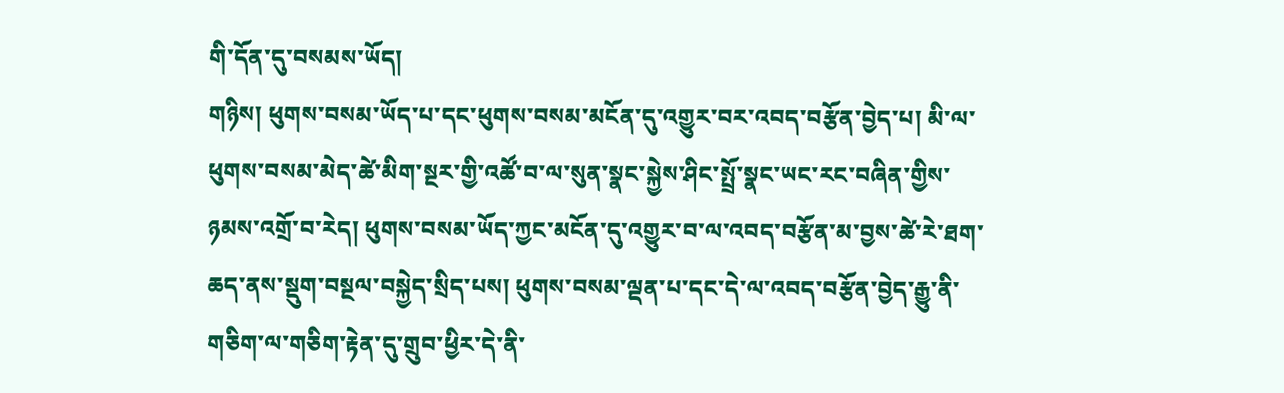གི་དོན་དུ་བསམས་ཡོད།
གཉིས། ཕུགས་བསམ་ཡོད་པ་དང་ཕུགས་བསམ་མངོན་དུ་འགྱུར་བར་འབད་བརྩོན་བྱེད་པ། མི་ལ་ཕུགས་བསམ་མེད་ཚེ་མིག་སྔར་གྱི་འཚོ་བ་ལ་སུན་སྣང་སྐྱེས་ཤིང་སྤྲོ་སྣང་ཡང་རང་བཞིན་གྱིས་ཉམས་འགྲོ་བ་རེད། ཕུགས་བསམ་ཡོད་ཀྱང་མངོན་དུ་འགྱུར་བ་ལ་འབད་བརྩོན་མ་བྱས་ཚེ་རེ་ཐག་ཆད་ནས་སྡུག་བསྔལ་བསྐྱེད་སྲིད་པས། ཕུགས་བསམ་ལྡན་པ་དང་དེ་ལ་འབད་བརྩོན་བྱེད་རྒྱུ་ནི་གཅིག་ལ་གཅིག་རྟེན་དུ་གྲུབ་ཕྱིར་དེ་ནི་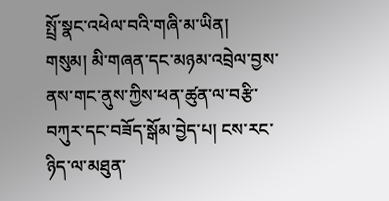སྤྲོ་སྣང་འཕེལ་བའི་གཞི་མ་ཡིན།
གསུམ། མི་གཞན་དང་མཉམ་འབྲེལ་བྱས་ནས་གང་ནུས་ཀྱིས་ཕན་ཚུན་ལ་བརྩི་བཀུར་དང་བཟོད་སྒོམ་བྱེད་པ། ངས་རང་ཉིད་ལ་མཐུན་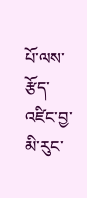པོ་ལས་རྩོད་འཛིང་བྱ་མི་རུང་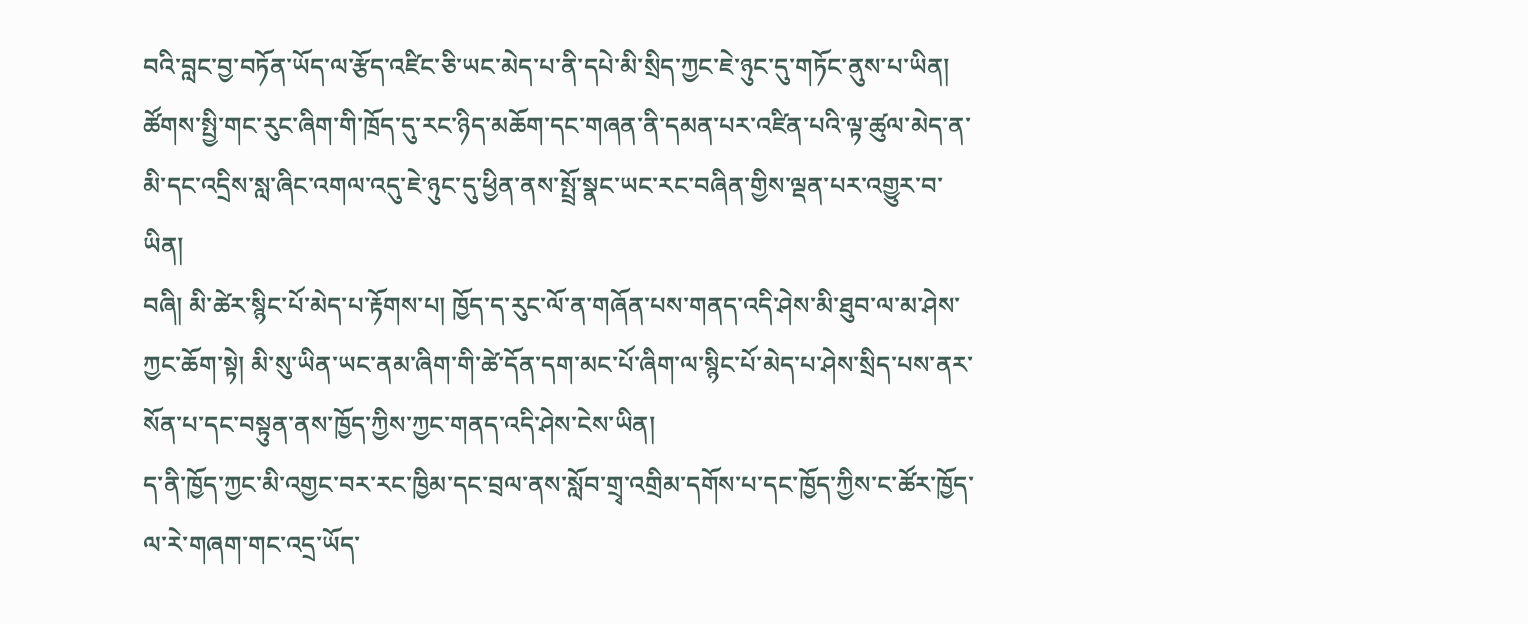བའི་བླང་བྱ་བཏོན་ཡོད་ལ་རྩོད་འཛིང་ཅི་ཡང་མེད་པ་ནི་དཔེ་མི་སྲིད་ཀྱང་ཇེ་ཉུང་དུ་གཏོང་ནུས་པ་ཡིན། ཚོགས་སྤྱི་གང་རུང་ཞིག་གི་ཁྲོད་དུ་རང་ཉིད་མཆོག་དང་གཞན་ནི་དམན་པར་འཛིན་པའི་ལྟ་ཚུལ་མེད་ན་མི་དང་འདྲིས་སླ་ཞིང་འགལ་འདུ་ཇེ་ཉུང་དུ་ཕྱིན་ནས་སྤྲོ་སྣང་ཡང་རང་བཞིན་གྱིས་ལྡན་པར་འགྱུར་བ་ཡིན།
བཞི། མི་ཚེར་སྙིང་པོ་མེད་པ་རྟོགས་པ། ཁྱོད་ད་རུང་ལོ་ན་གཞོན་པས་གནད་འདི་ཤེས་མི་ཐུབ་ལ་མ་ཤེས་ཀྱང་ཆོག་སྟེ། མི་སུ་ཡིན་ཡང་ནམ་ཞིག་གི་ཚེ་དོན་དག་མང་པོ་ཞིག་ལ་སྙིང་པོ་མེད་པ་ཤེས་སྲིད་པས་ནར་སོན་པ་དང་བསྟུན་ནས་ཁྱོད་ཀྱིས་ཀྱང་གནད་འདི་ཤེས་ངེས་ཡིན།
ད་ནི་ཁྱོད་ཀྱང་མི་འགྱང་བར་རང་ཁྱིམ་དང་བྲལ་ནས་སློབ་གྲྭ་འགྲིམ་དགོས་པ་དང་ཁྱོད་ཀྱིས་ང་ཚོར་ཁྱོད་ལ་རེ་གཞག་གང་འདྲ་ཡོད་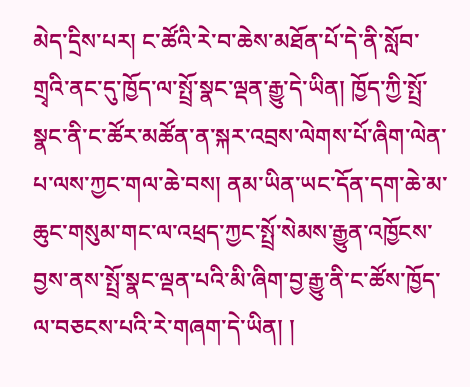མེད་དྲིས་པར། ང་ཚོའི་རེ་བ་ཆེས་མཐོན་པོ་དེ་ནི་སློབ་གྲྭའི་ནང་དུ་ཁྱོད་ལ་སྤྲོ་སྣང་ལྡན་རྒྱུ་དེ་ཡིན། ཁྱོད་ཀྱི་སྤྲོ་སྣང་ནི་ང་ཚོར་མཚོན་ན་སྐར་འབྲས་ལེགས་པོ་ཞིག་ལེན་པ་ལས་ཀྱང་གལ་ཆེ་བས། ནམ་ཡིན་ཡང་དོན་དག་ཆེ་མ་ཆུང་གསུམ་གང་ལ་འཕྲད་ཀྱང་སྤྲོ་སེམས་རྒྱུན་འཁྱོངས་བྱས་ནས་སྤྲོ་སྣང་ལྡན་པའི་མི་ཞིག་བྱ་རྒྱུ་ནི་ང་ཚོས་ཁྱོད་ལ་བཅངས་པའི་རེ་གཞག་དེ་ཡིན། །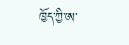ཁྱོད་ཀྱི་ཨ་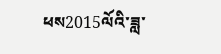ཕས2015ལོའི་ཟླ་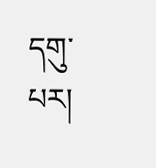དགུ་པར།